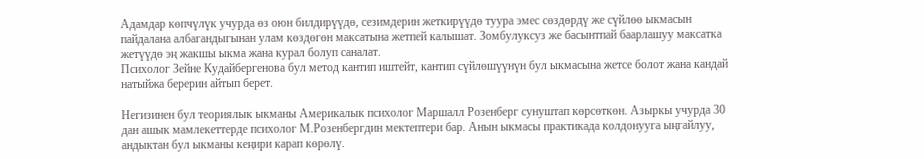Адамдар көпчүлүк учурда өз оюн билдирүүдө, сезимдерин жеткирүүдө туура эмес сөздөрдү же сүйлөө ыкмасын пайдалана албагандыгынан улам көздөгөн максатына жетпей калышат. Зомбулуксуз же басынтпай баарлашуу максатка жетүүдө эң жакшы ыкма жана курал болуп саналат.
Психолог Зейне Кудайбергенова бул метод кантип иштейт, кантип сүйлөшүүнүн бул ыкмасына жетсе болот жана кандай натыйжа берерин айтып берет.

Негизинен бул теориялык ыкманы Америкалык психолог Маршалл Розенберг сунуштап көрсөткөн. Азыркы учурда 30 дан ашык мамлекеттерде психолог М.Розенбергдин мектептери бар. Анын ыкмасы практикада колдонууга ыңгайлуу, андыктан бул ыкманы кеңири карап көрөлү.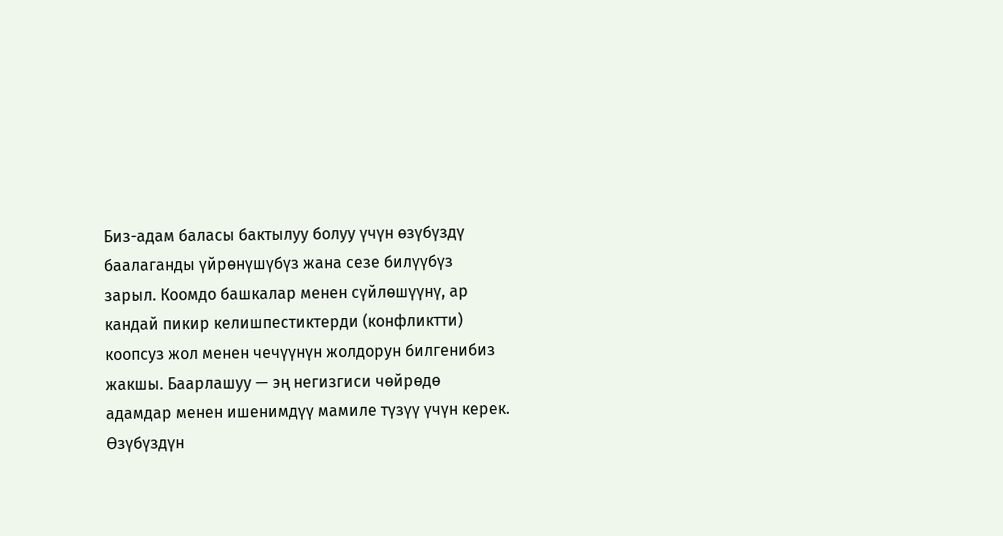Биз-адам баласы бактылуу болуу үчүн өзүбүздү баалаганды үйрөнүшүбүз жана сезе билүүбүз зарыл. Коомдо башкалар менен сүйлөшүүнү, ар кандай пикир келишпестиктерди (конфликтти) коопсуз жол менен чечүүнүн жолдорун билгенибиз жакшы. Баарлашуу — эң негизгиси чөйрөдө адамдар менен ишенимдүү мамиле түзүү үчүн керек. Өзүбүздүн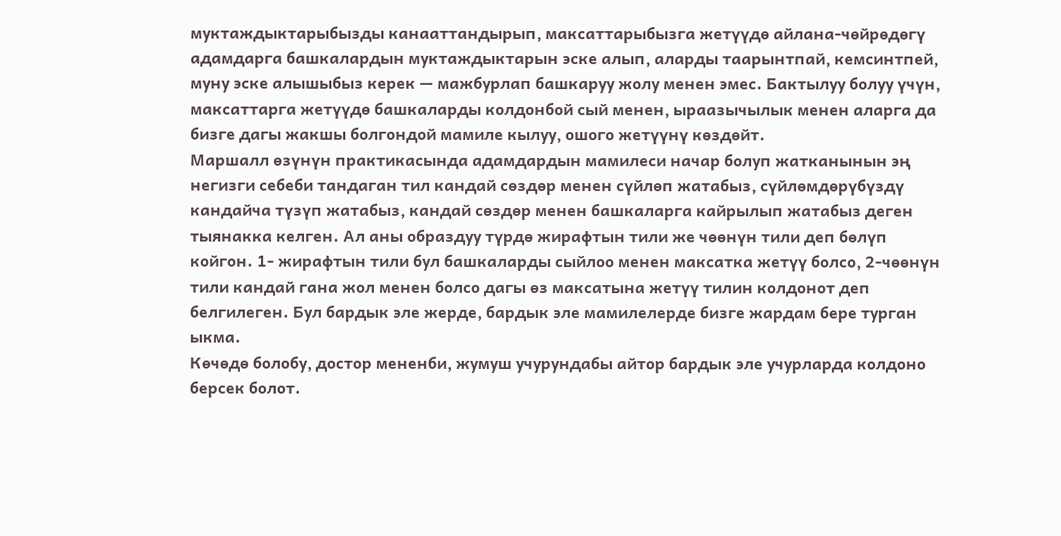муктаждыктарыбызды канааттандырып, максаттарыбызга жетүүдө айлана-чөйрөдөгү адамдарга башкалардын муктаждыктарын эске алып, аларды таарынтпай, кемсинтпей, муну эске алышыбыз керек — мажбурлап башкаруу жолу менен эмес. Бактылуу болуу үчүн, максаттарга жетүүдө башкаларды колдонбой сый менен, ыраазычылык менен аларга да бизге дагы жакшы болгондой мамиле кылуу, ошого жетүүнү көздөйт.
Маршалл өзүнүн практикасында адамдардын мамилеси начар болуп жатканынын эң негизги себеби тандаган тил кандай сөздөр менен сүйлөп жатабыз, сүйлөмдөрүбүздү кандайча түзүп жатабыз, кандай сөздөр менен башкаларга кайрылып жатабыз деген тыянакка келген. Ал аны образдуу түрдө жирафтын тили же чөөнүн тили деп бөлүп койгон. 1- жирафтын тили бул башкаларды сыйлоо менен максатка жетүү болсо, 2-чөөнүн тили кандай гана жол менен болсо дагы өз максатына жетүү тилин колдонот деп белгилеген. Бул бардык эле жерде, бардык эле мамилелерде бизге жардам бере турган ыкма.
Көчөдө болобу, достор мененби, жумуш учурундабы айтор бардык эле учурларда колдоно берсек болот.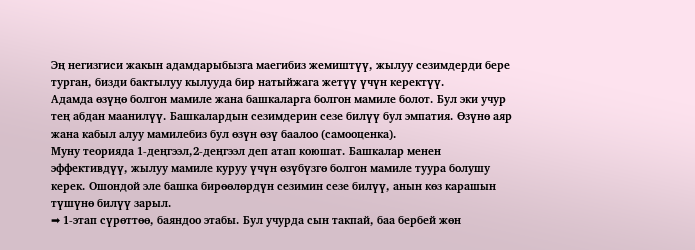Эң негизгиси жакын адамдарыбызга маегибиз жемиштүү, жылуу сезимдерди бере турган, бизди бактылуу кылууда бир натыйжага жетүү үчүн керектүү.
Адамда өзүңө болгон мамиле жана башкаларга болгон мамиле болот. Бул эки учур тең абдан маанилүү. Башкалардын сезимдерин сезе билүү бул эмпатия. Өзүнө аяр жана кабыл алуу мамилебиз бул өзүн өзү баалоо (самооценка).
Муну теорияда 1-деңгээл,2-деңгээл деп атап коюшат. Башкалар менен эффективдүү, жылуу мамиле куруу үчүн өзүбүзгө болгон мамиле туура болушу керек. Ошондой эле башка бирөөлөрдүн сезимин сезе билүү, анын көз карашын түшүнө билүү зарыл.
➡ 1-этап сүрөттөө, баяндоо этабы. Бул учурда сын такпай, баа бербей жөн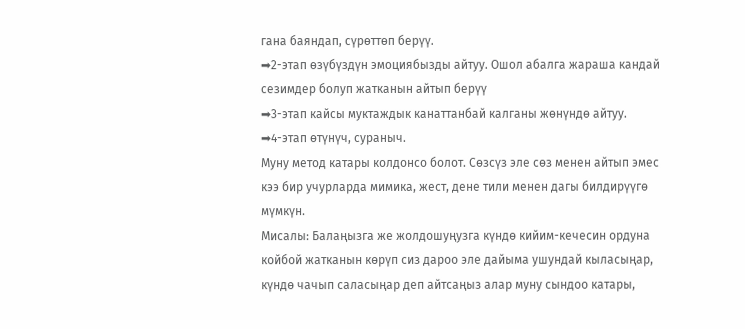гана баяндап, сүрөттөп берүү.
➡2-этап өзүбүздүн эмоциябызды айтуу. Ошол абалга жараша кандай сезимдер болуп жатканын айтып берүү
➡3-этап кайсы муктаждык канаттанбай калганы жөнүндө айтуу.
➡4-этап өтүнүч, сураныч.
Муну метод катары колдонсо болот. Сөзсүз эле сөз менен айтып эмес кээ бир учурларда мимика, жест, дене тили менен дагы билдирүүгө мүмкүн.
Мисалы: Балаңызга же жолдошуңузга күндө кийим-кечесин ордуна койбой жатканын көрүп сиз дароо эле дайыма ушундай кыласыңар, күндө чачып саласыңар деп айтсаңыз алар муну сындоо катары,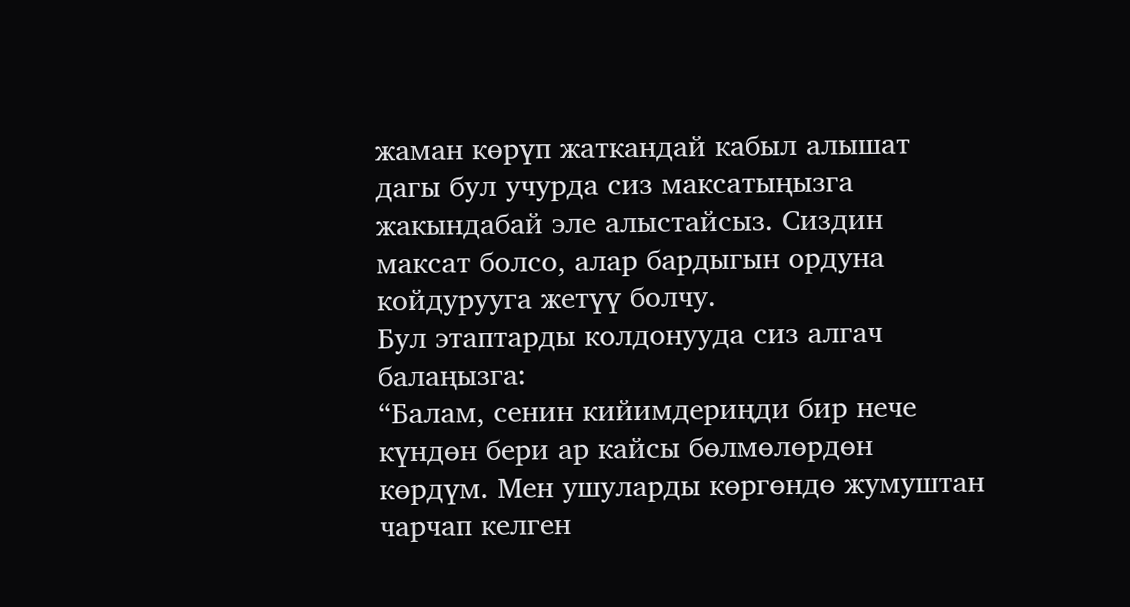жаман көрүп жаткандай кабыл алышат дагы бул учурда сиз максатыңызга жакындабай эле алыстайсыз. Сиздин максат болсо, алар бардыгын ордуна койдурууга жетүү болчу.
Бул этаптарды колдонууда сиз алгач балаңызга:
“Балам, сенин кийимдериңди бир нече күндөн бери ар кайсы бөлмөлөрдөн көрдүм. Мен ушуларды көргөндө жумуштан чарчап келген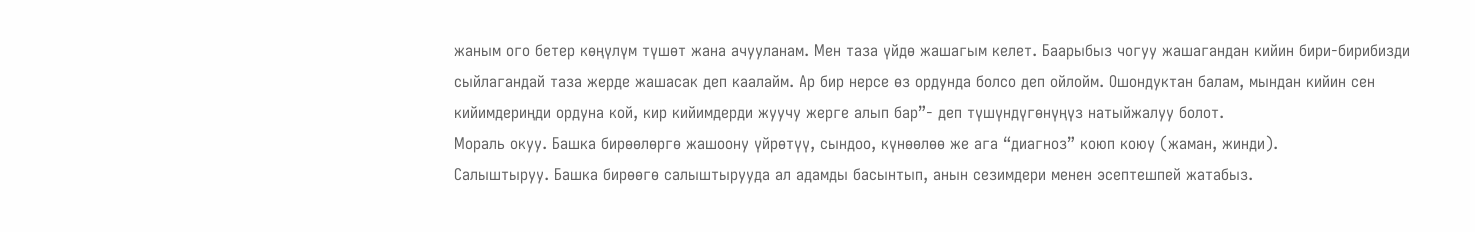жаным ого бетер көңүлүм түшөт жана ачууланам. Мен таза үйдө жашагым келет. Баарыбыз чогуу жашагандан кийин бири-бирибизди сыйлагандай таза жерде жашасак деп каалайм. Ар бир нерсе өз ордунда болсо деп ойлойм. Ошондуктан балам, мындан кийин сен кийимдериңди ордуна кой, кир кийимдерди жуучу жерге алып бар”- деп түшүндүгөнүңүз натыйжалуу болот.
Мораль окуу. Башка бирөөлөргө жашоону үйрөтүү, сындоо, күнөөлөө же ага “диагноз” коюп коюу (жаман, жинди).
Салыштыруу. Башка бирөөгө салыштырууда ал адамды басынтып, анын сезимдери менен эсептешпей жатабыз.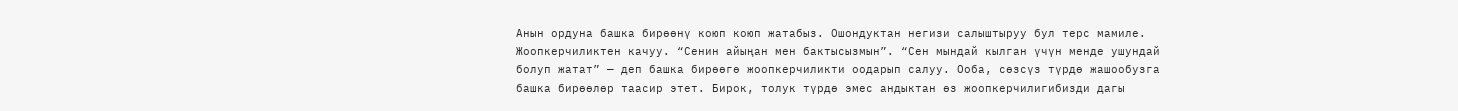Анын ордуна башка бирөөнү коюп коюп жатабыз. Ошондуктан негизи салыштыруу бул терс мамиле.
Жоопкерчиликтен качуу. “Сенин айыңан мен бактысызмын”. “Сен мындай кылган үчүн менде ушундай болуп жатат” — деп башка бирөөгө жоопкерчиликти оодарып салуу. Ооба, сөзсүз түрдө жашообузга башка бирөөлөр таасир этет. Бирок, толук түрдө эмес андыктан өз жоопкерчилигибизди дагы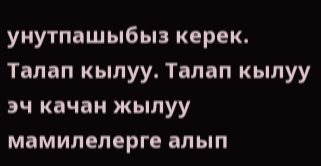унутпашыбыз керек.
Талап кылуу. Талап кылуу эч качан жылуу мамилелерге алып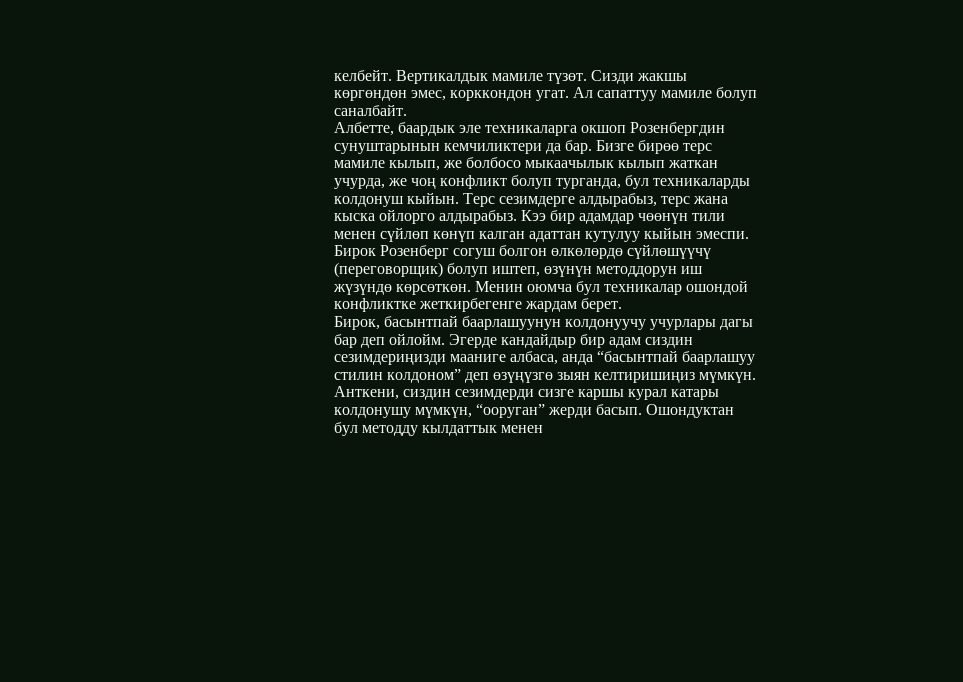келбейт. Вертикалдык мамиле түзөт. Сизди жакшы көргөндөн эмес, корккондон угат. Ал сапаттуу мамиле болуп саналбайт.
Албетте, баардык эле техникаларга окшоп Розенбергдин сунуштарынын кемчиликтери да бар. Бизге бирөө терс мамиле кылып, же болбосо мыкаачылык кылып жаткан учурда, же чоң конфликт болуп турганда, бул техникаларды колдонуш кыйын. Терс сезимдерге алдырабыз, терс жана кыска ойлорго алдырабыз. Кээ бир адамдар чөөнүн тили менен сүйлөп көнүп калган адаттан кутулуу кыйын эмеспи. Бирок Розенберг согуш болгон өлкөлөрдө сүйлөшүүчү (переговорщик) болуп иштеп, өзүнүн методдорун иш жүзүндө көрсөткөн. Менин оюмча бул техникалар ошондой конфликтке жеткирбегенге жардам берет.
Бирок, басынтпай баарлашуунун колдонуучу учурлары дагы бар деп ойлойм. Эгерде кандайдыр бир адам сиздин сезимдериңизди мааниге албаса, анда “басынтпай баарлашуу стилин колдоном” деп өзүңүзгө зыян келтиришиңиз мүмкүн. Анткени, сиздин сезимдерди сизге каршы курал катары колдонушу мүмкүн, “ооруган” жерди басып. Ошондуктан бул методду кылдаттык менен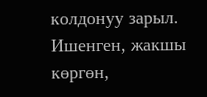колдонуу зарыл. Ишенген, жакшы көргөн,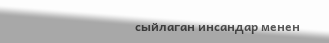сыйлаган инсандар менен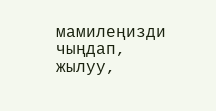мамилеңизди чыңдап, жылуу,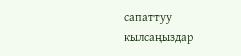сапаттуу кылсаңыздар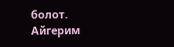болот.
Айгерим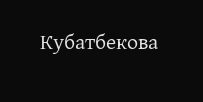Кубатбекова